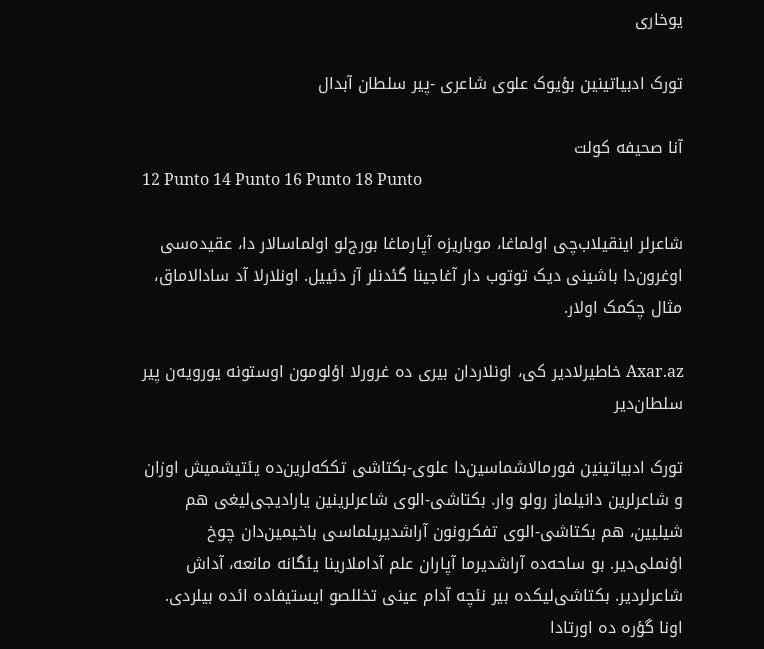یوخاری

تورک ادبیاتینین بؤیوک علوی شاعری -پیر سلطان آبدال

آنا صحیفه کولت
12 Punto 14 Punto 16 Punto 18 Punto

شاعرلر اینقیلاب‌چی اولماغا، موباریزه آپارماغا بورج‌لو اولماسالار دا، عقیده‌سی اوغرون‌دا باشینی دیک توتوب دار آغاجینا گئدنلر آز دئییل. اونلارلا آد سادالاماق، مثال چکمک اولار.

Axar.az خاطیرلادیر کی، اونلاردان بیری ده غرورلا اؤلومون اوستونه یورویه‌ن پیر سلطان‌دیر

تورک ادبیاتینین فورمالاشماسین‌دا علوی-بکتاشی تککه‌لرین‌ده یئتیشمیش اوزان و شاعرلرین دانیلماز رولو وار. بکتاشی-الوی شاعرلرینین یارادیجی‌لیغی هم شیلیین، هم بکتاشی-الوی تفکرونون آراشدیریلماسی باخیمین‌دان چوخ اؤنملی‌دیر. بو ساحه‌ده آراشدیرما آپاران علم آداملارینا یئگانه مانعه، آداش شاعرلردیر. بکتاشی‌لیکده بیر نئچه آدام عینی تخللصو ایستیفاده ائده بیلردی. اونا گؤره ده اورتادا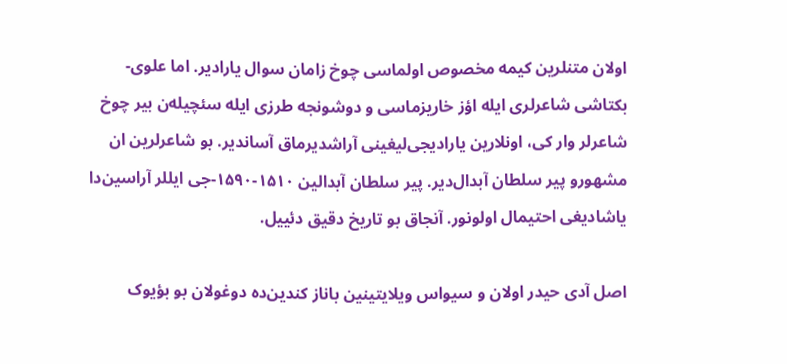اولان متنلرین کیمه مخصوص اولماسی چوخ زامان سوال یارادیر. اما علوی-بکتاشی شاعرلری ایله اؤز خاریزماسی و دوشونجه طرزی ایله سئچیله‌ن بیر چوخ شاعرلر وار کی، اونلارین یارادیجی‌لیغینی آراشدیرماق آساندیر. بو شاعرلرین ان مشهورو پیر سلطان آبدال‌دیر. پیر سلطان آبدالین ۱۵۱۰-۱۵۹۰-جی ایللر آراسین‌دا یاشادیغی احتیمال اولونور. آنجاق بو تاریخ دقیق دئییل.

اصل آدی حیدر اولان و سیواس ویلایتینین باناز کندین‌ده دوغولان بو بؤیوک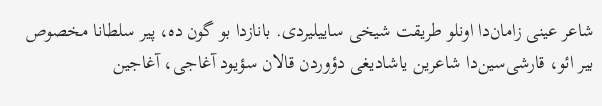شاعر عینی زامان‌دا اونلو طریقت شیخی ساییلیردی. بانازدا بو گون ده، پیر سلطانا مخصوص بیر ائو، قارشی‌سین‌دا شاعرین یاشادیغی دؤوردن قالان سؤیود آغاجی، آغاجین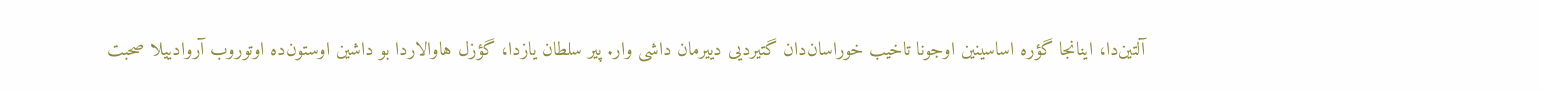آلتین‌دا، اینانجا گؤره اساسینین اوجونا تاخیب خوراسان‌دان گتیردیی دییرمان داشی وار. پیر سلطان یازدا، گؤزل هاوالاردا بو داشین اوستون‌ده اوتوروب آروادییلا صحبت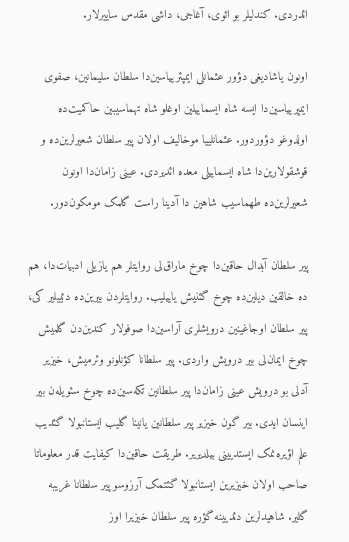ائدردی. کندلیلر بو ائوی، آغاجی، داشی مقدس ساییرلار.

اونون یاشادیغی دؤور عثمانلی ایمپئرییاسین‌دا سلطان سلیمانین، صفوی ایمپرییاسین‌دا ایسه شاه ایسماییلین اوغلو شاه تهماسیبین حاکمیت‌ده اولدوغو دؤوردور. عثمانلییا موخالیف اولان پیر سلطان شعیرلرین‌ده و قوشقولارین‌دا شاه ایسماییلی معده ائدیردی. عینی زامان‌دا اونون شعیرلرین‌ده طهماسیب شاهین دا آدینا راست گلمک مومکون‌دور.

پیر سلطان آبدال حاقین‌دا چوخ ماراق‌لی روایتلر هم یازیلی ادبیات‌دا، هم ده خالقین دیلین‌ده چوخ گئنیش یاییلیب. روایتلردن بیرین‌ده دئییلیر کی، پیر سلطان اوجاغینین درویشلری آراسین‌دا صوفولار کندین‌دن گلمیش چوخ ایمان‌لی بیر درویش واردی. پیر سلطانا کؤنلونو وئرمیش، خیزیر آدلی بو درویش عینی زامان‌دا پیر سلطانین تکه‌سین‌ده چوخ سئویله‌ن بیر اینسان ایدی. بیر گون خیزیر پیر سلطانین یانینا گلیب ایستانبولا گئدیب علم اؤیره‌نمک ایستدیینی بیلدیریر. طریقت حاقین‌دا کیفایت قدر معلوماتا صاحب اولان خیزیرین ایستانبولا گئتمک آرزوسو پیر سلطانا غریبه گلیر. شاهیدلرین دئدیینه گؤره پیر سلطان خیزیرا اوز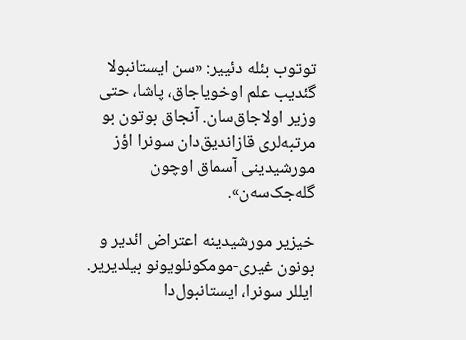توتوب بئله دئییر: «سن ایستانبولا گئدیب علم اوخویاجاق، پاشا، حتی وزیر اولاجاق‌سان. آنجاق بوتون بو مرتبه‌لری قازاندیق‌دان سونرا اؤز مورشیدینی آسماق اوچون گله‌جک‌سه‌ن».

خیزیر مورشیدینه اعتراض ائدیر و بونون غیری-مومکونلویونو بیلدیریر. ایللر سونرا، ایستانبول‌دا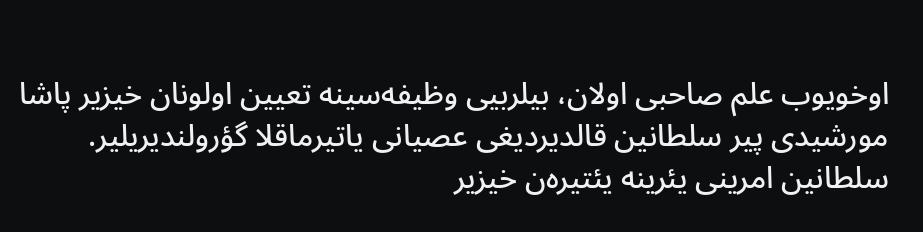اوخویوب علم صاحبی اولان، بیلربیی وظیفه‌سینه تعیین اولونان خیزیر پاشا مورشیدی پیر سلطانین قالدیردیغی عصیانی یاتیرماقلا گؤرولندیریلیر. سلطانین امرینی یئرینه یئتیره‌ن خیزیر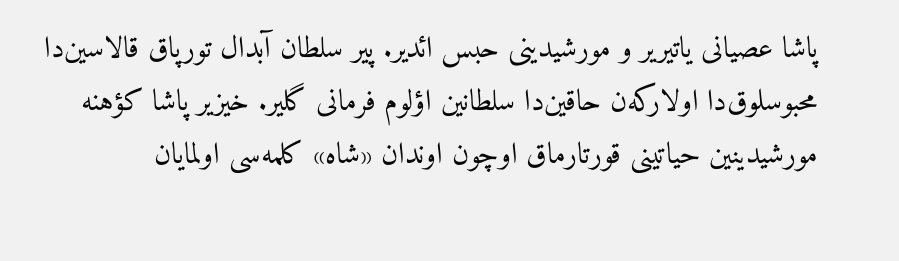پاشا عصیانی یاتیریر و مورشیدینی حبس ائدیر. پیر سلطان آبدال تورپاق قالاسین‌دا محبوسلوق‌دا اولارکه‌ن حاقین‌دا سلطانین اؤلوم فرمانی گلیر. خیزیر پاشا کؤهنه مورشیدینین حیاتینی قورتارماق اوچون اوندان «شاه» کلمه‌سی اولمایان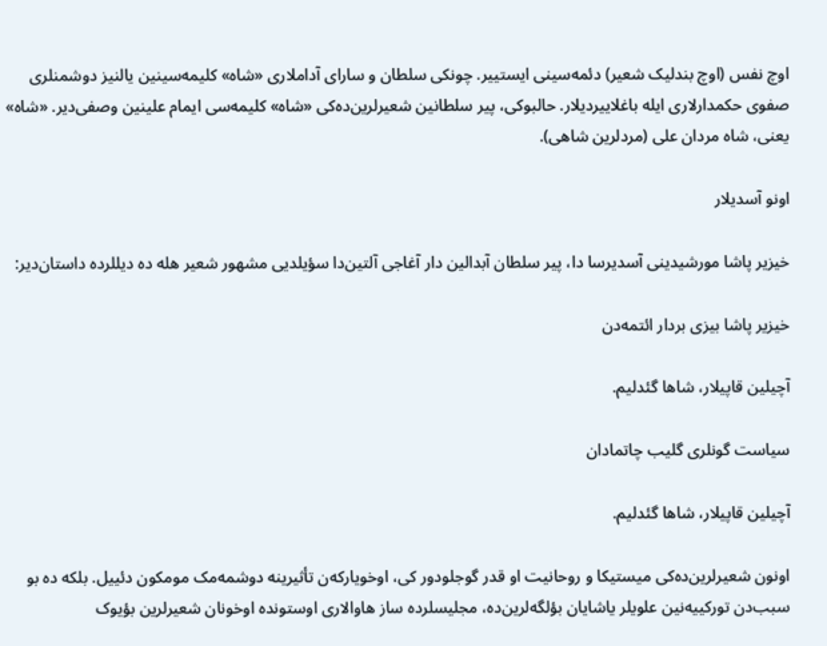اوچ نفس (اوچ بندلیک شعیر) دئمه‌سینی ایستییر. چونکی سلطان و سارای آداملاری «شاه» کلیمه‌سینین یالنیز دوشمنلری صفوی حکمدارلاری ایله باغلاییردیلار. حالبوکی، پیر سلطانین شعیرلرین‌ده‌کی «شاه» کلیمه‌سی ایمام علینین وصفی‌دیر. «شاه» یعنی، شاه مردان علی (مردلرین شاهی).

اونو آسدیلار

خیزیر پاشا مورشیدینی آسدیرسا دا، پیر سلطان آبدالین دار آغاجی آلتین‌دا سؤیلدیی مشهور شعیر هله ده دیللرده داستان‌دیر:

خیزیر پاشا بیزی بردار ائتمه‌دن

آچیلین قاپیلار، شاها گئدلیم.

سیاست گونلری گلیب چاتمادان

آچیلین قاپیلار، شاها گئدلیم.

اونون شعیرلرین‌ده‌کی میستیکا و روحانیت او قدر گوجلودور کی، اوخویارکه‌ن تأثیرینه دوشمه‌مک مومکون دئییل. بلکه ده بو سبب‌دن تورکییه‌نین علویلر یاشایان بؤلگه‌لرین‌ده، مجلیسلرده ساز هاوالاری اوستونده اوخونان شعیرلرین بؤیوک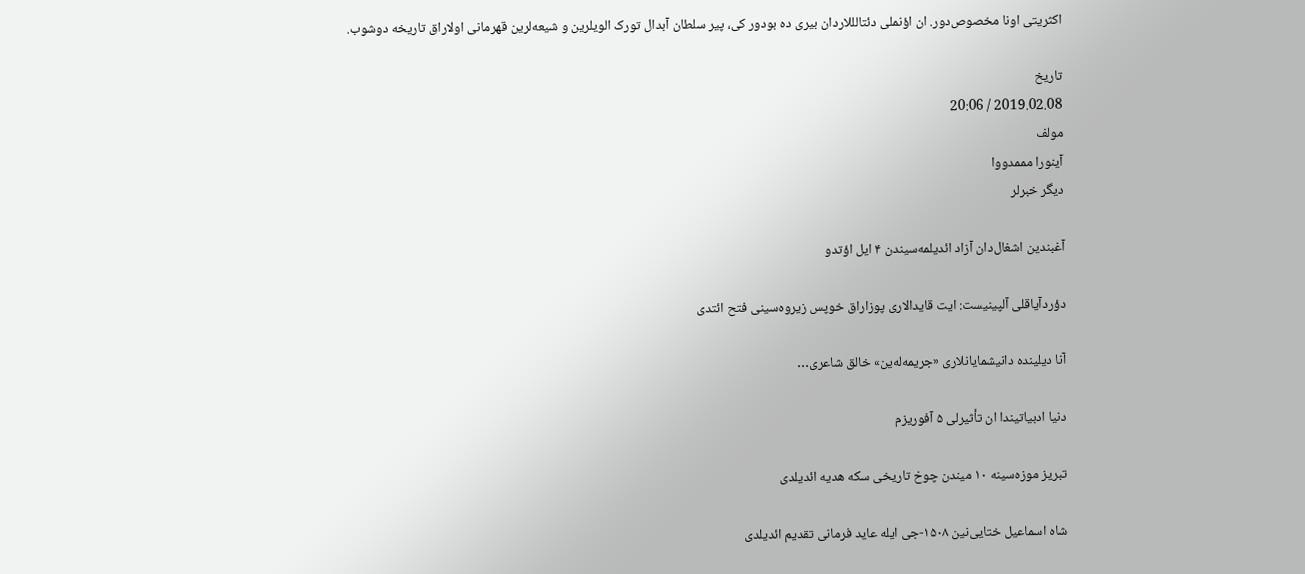اکثریتی اونا مخصوص‌دور. ان اؤنملی دئتالللاردان بیری ده بودور کی، پیر سلطان آبدال تورک الویلرین و شیعه‌لرین قهرمانی اولاراق تاریخه دوشوب.

تاریخ
2019.02.08 / 20:06
مولف
آینورا مممدووا
دیگر خبرلر

آغبندین اشغال‌دان آزاد ائدیلمه‌سیندن ۴ ایل اؤتدو

دؤردآیاقلی آلپینیست: ایت قایدالاری پوزاراق خوپس زیروه‌سینی فتح ائتدی

آنا دیلینده دانیشمایانلاری «جریمه‌له‌ین» خالق شاعری…

دنیا ادبیاتیندا ان تأثیرلی ۵ آفوریزم

تبریز موزه‌سینه ۱۰ میندن چوخ تاریخی سکه هدیه ائدیلدی

شاه اسماعیل ختایی‌نین ۱۵۰۸-جی ایله عاید فرمانی تقدیم ائدیلدی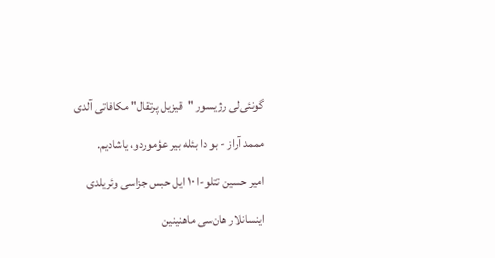گونئی‌لی رژیسور "قیزیل پرتقال" مکافاتی آلدی

مممد آراز - بو دا بئله بیر عؤموردو، یاشادیم.

امیر حسین تتلو-ا ۱۰ ایل حبس جزاسی وئریلدی

اینسانلار هان‌سی ماهنینین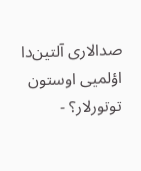صدالاری آلتین‌دا اؤلمیی اوستون توتورلار؟ -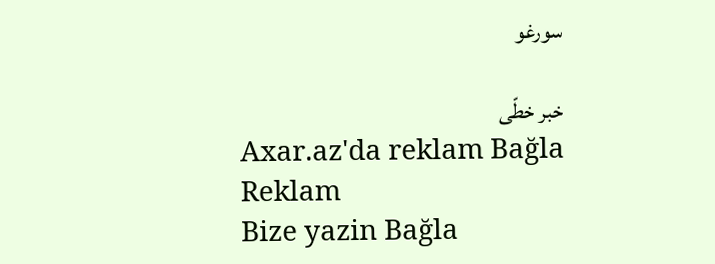سورغو

خبر خطّی
Axar.az'da reklam Bağla
Reklam
Bize yazin Bağla